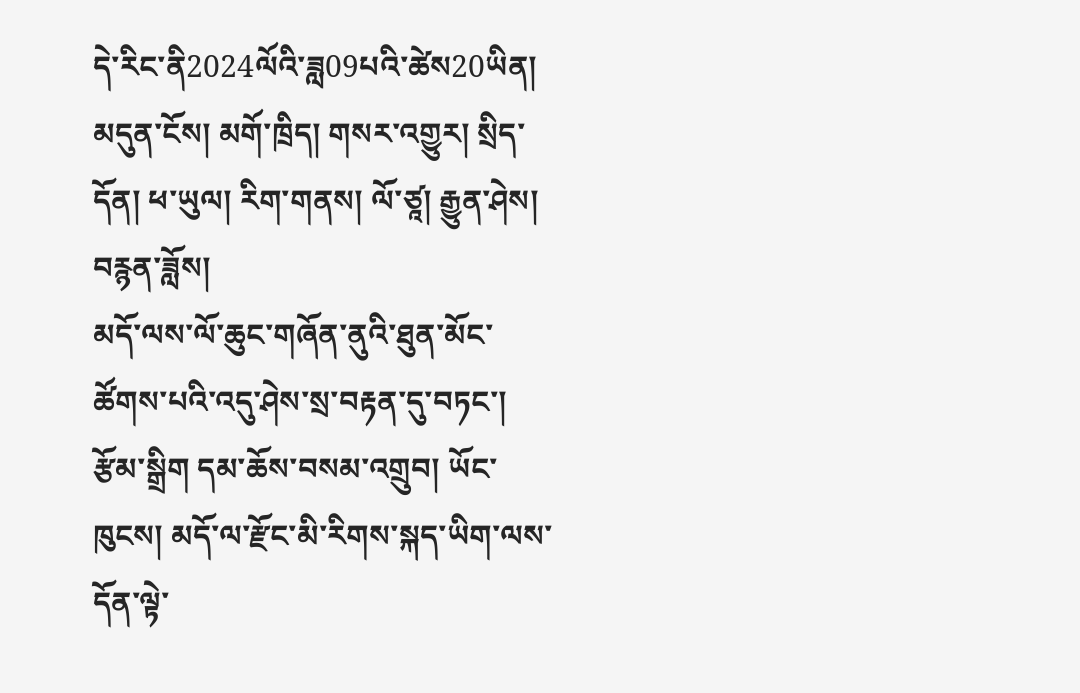དེ་རིང་ནི2024ལོའི་ཟླ09པའི་ཚེས20ཡིན།
མདུན་ངོས། མགོ་ཁྲིད། གསར་འགྱུར། སྲིད་དོན། ཕ་ཡུལ། རིག་གནས། ལོ་ཙཱ། རྒྱུན་ཤེས། བརྙན་ཟློས།
མདོ་ལས་ལོ་ཆུང་གཞོན་ནུའི་ཐུན་མོང་ཚོགས་པའི་འདུ་ཤེས་སྲ་བརྟན་དུ་བཏང་།
རྩོམ་སྒྲིག དམ་ཆོས་བསམ་འགྲུབ། ཡོང་ཁུངས། མདོ་ལ་རྫོང་མི་རིགས་སྐད་ཡིག་ལས་དོན་ལྟེ་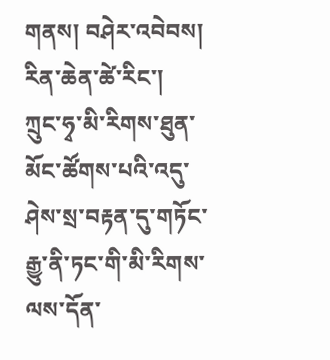གནས། བཤེར་འབེབས། རིན་ཆེན་ཚེ་རིང་།
ཀྲུང་ཧྭ་མི་རིགས་ཐུན་མོང་ཚོགས་པའི་འདུ་ཤེས་སྲ་བརྟན་དུ་གཏོང་རྒྱུ་ནི་ཏང་གི་མི་རིགས་ལས་དོན་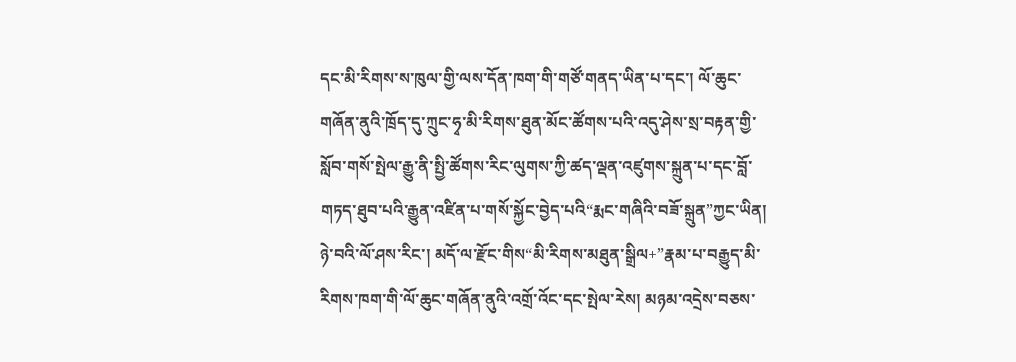དང་མི་རིགས་ས་ཁུལ་གྱི་ལས་དོན་ཁག་གི་གཙོ་གནད་ཡིན་པ་དང་། ལོ་ཆུང་གཞོན་ནུའི་ཁྲོད་དུ་ཀྲུང་ཧྭ་མི་རིགས་ཐུན་མོང་ཚོགས་པའི་འདུ་ཤེས་སྲ་བརྟན་གྱི་སློབ་གསོ་སྤེལ་རྒྱུ་ནི་སྤྱི་ཚོགས་རིང་ལུགས་ཀྱི་ཚད་ལྡན་འཛུགས་སྐྲུན་པ་དང་བློ་གཏད་ཐུབ་པའི་རྒྱུན་འཛིན་པ་གསོ་སྐྱོང་བྱེད་པའི“རྨང་གཞིའི་བཟོ་སྐྲུན”ཀྱང་ཡིན། ཉེ་བའི་ལོ་ཤས་རིང་། མདོ་ལ་རྫོང་གིས“མི་རིགས་མཐུན་སྒྲིལ+”རྣམ་པ་བརྒྱུད་མི་རིགས་ཁག་གི་ལོ་ཆུང་གཞོན་ནུའི་འགྲོ་འོང་དང་སྤེལ་རེས། མཉམ་འདྲེས་བཅས་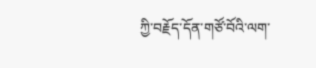ཀྱི་བརྗོད་དོན་གཙོ་བོའི་ལག་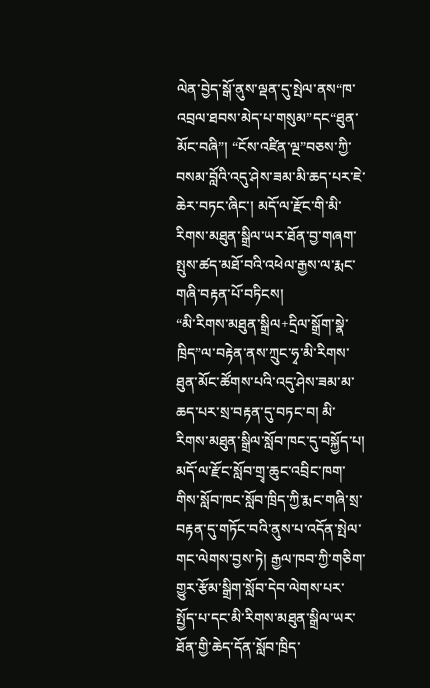ལེན་བྱེད་སྒོ་ནུས་ལྡན་དུ་སྤེལ་ནས“ཁ་འབྲལ་ཐབས་མེད་པ་གསུམ”དང“ཐུན་མོང་བཞི”། “ངོས་འཛིན་ལྔ”བཅས་ཀྱི་བསམ་བློའི་འདུ་ཤེས་ཟམ་མི་ཆད་པར་ཇེ་ཆེར་བཏང་ཞིང་། མདོ་ལ་རྫོང་གི་མི་རིགས་མཐུན་སྒྲིལ་ཡར་ཐོན་བྱ་གཞག་སྤུས་ཚད་མཐོ་བའི་འཕེལ་རྒྱས་ལ་རྨང་གཞི་བརྟན་པོ་བཏིངས།
“མི་རིགས་མཐུན་སྒྲིལ+དྲིལ་སྒྲོག་སྣེ་ཁྲིད”ལ་བརྟེན་ནས་ཀྲུང་ཧྭ་མི་རིགས་ཐུན་མོང་ཚོགས་པའི་འདུ་ཤེས་ཟམ་མ་ཆད་པར་སྲ་བརྟན་དུ་བཏང་བ། མི་རིགས་མཐུན་སྒྲིལ་སློབ་ཁང་དུ་བསྐྱོད་པ། མདོ་ལ་རྫོང་སློབ་གྲྭ་ཆུང་འབྲིང་ཁག་གིས་སློབ་ཁང་སློབ་ཁྲིད་ཀྱི་རྨང་གཞི་སྲ་བརྟན་དུ་གཏོང་བའི་ནུས་པ་འདོན་སྤེལ་གང་ལེགས་བྱས་ཏེ། རྒྱལ་ཁབ་ཀྱི་གཅིག་གྱུར་རྩོམ་སྒྲིག་སློབ་དེབ་ལེགས་པར་སྤྱོད་པ་དང་མི་རིགས་མཐུན་སྒྲིལ་ཡར་ཐོན་གྱི་ཆེད་དོན་སློབ་ཁྲིད་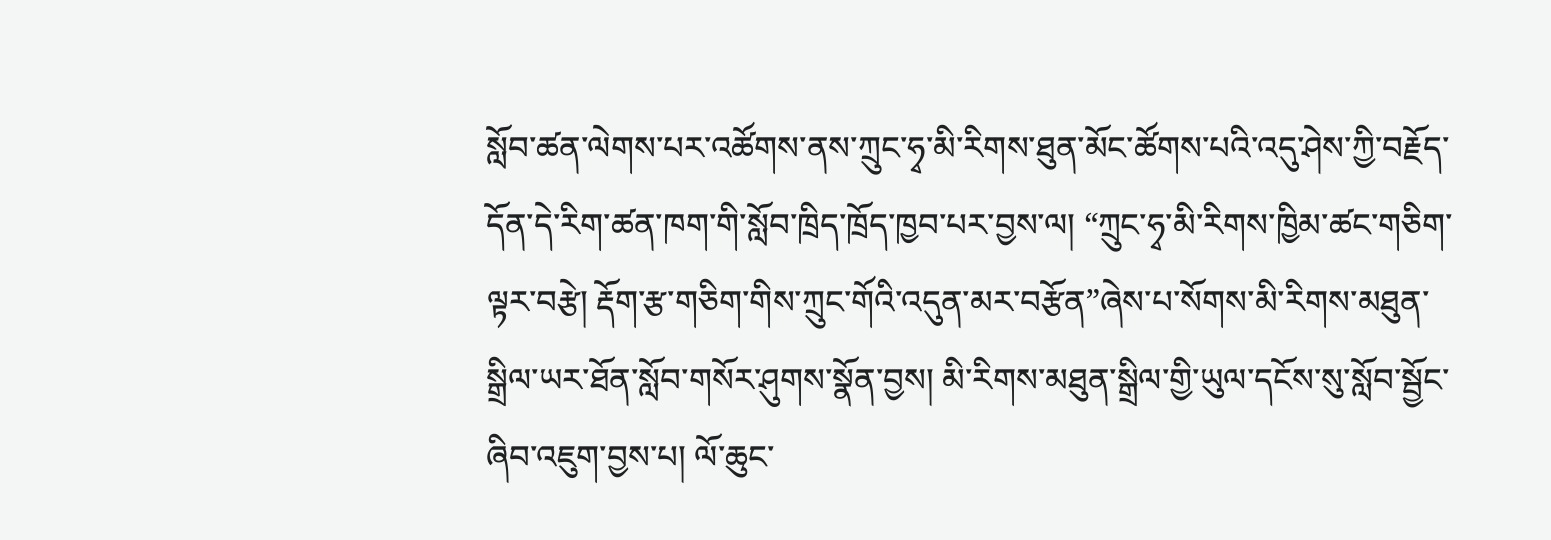སློབ་ཚན་ལེགས་པར་འཚོགས་ནས་ཀྲུང་ཧྭ་མི་རིགས་ཐུན་མོང་ཚོགས་པའི་འདུ་ཤེས་ཀྱི་བརྗོད་དོན་དེ་རིག་ཚན་ཁག་གི་སློབ་ཁྲིད་ཁྲོད་ཁྱབ་པར་བྱས་ལ། “ཀྲུང་ཧྭ་མི་རིགས་ཁྱིམ་ཚང་གཅིག་ལྟར་བརྩེ། རྡོག་རྩ་གཅིག་གིས་ཀྲུང་གོའི་འདུན་མར་བརྩོན”ཞེས་པ་སོགས་མི་རིགས་མཐུན་སྒྲིལ་ཡར་ཐོན་སློབ་གསོར་ཤུགས་སྣོན་བྱས། མི་རིགས་མཐུན་སྒྲིལ་གྱི་ཡུལ་དངོས་སུ་སློབ་སྦྱོང་ཞིབ་འཇུག་བྱས་པ། ལོ་ཆུང་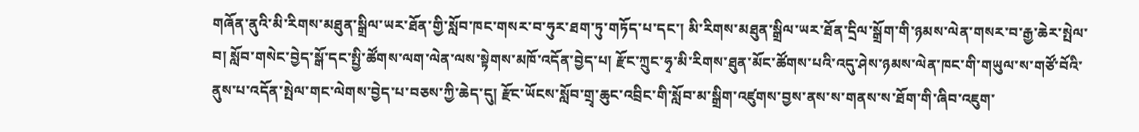གཞོན་ནུའི་མི་རིགས་མཐུན་སྒྲིལ་ཡར་ཐོན་གྱི་སློབ་ཁང་གསར་བ་ཧུར་ཐག་ཏུ་གཏོད་པ་དང་། མི་རིགས་མཐུན་སྒྲིལ་ཡར་ཐོན་དྲིལ་སྒྲོག་གི་ཉམས་ལེན་གསར་བ་རྒྱ་ཆེར་སྤེལ་བ། སློབ་གསེང་བྱེད་སྒོ་དང་སྤྱི་ཚོགས་ལག་ལེན་ལས་སྟེགས་མཁོ་འདོན་བྱེད་པ། རྫོང་ཀྲུང་ཧྭ་མི་རིགས་ཐུན་མོང་ཚོགས་པའི་འདུ་ཤེས་ཉམས་ལེན་ཁང་གི་གཡུལ་ས་གཙོ་བོའི་ནུས་པ་འདོན་སྤེལ་གང་ལེགས་བྱེད་པ་བཅས་ཀྱི་ཆེད་དུ། རྫོང་ཡོངས་སློབ་གྲྭ་ཆུང་འབྲིང་གི་སློབ་མ་སྒྲིག་འཛུགས་བྱས་ནས་ས་གནས་ས་ཐོག་གི་ཞིབ་འཇུག་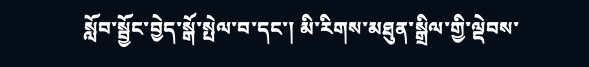སློབ་སྦྱོང་བྱེད་སྒོ་སྤེལ་བ་དང་། མི་རིགས་མཐུན་སྒྲིལ་གྱི་ལྡེབས་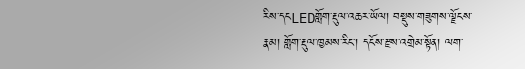རིས་དངLEDགློག་རྡུལ་འཆར་ཡོལ། བསྡུས་གཟུགས་ལྗོངས་རྣམ། གློག་རྡུལ་ཁྱམས་རིང་། དངོས་རྫས་འགྲེམ་སྟོན། ལག་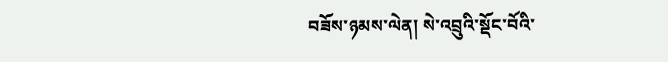བཟོས་ཉམས་ལེན། སེ་འབྲུའི་སྡོང་བོའི་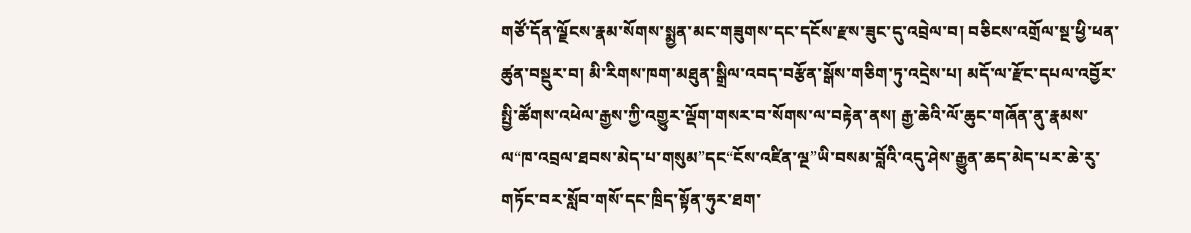གཙོ་དོན་ལྗོངས་རྣམ་སོགས་སྨྱན་མང་གཟུགས་དང་དངོས་རྫས་ཟུང་དུ་འབྲེལ་བ། བཅིངས་འགྲོལ་སྔ་ཕྱི་ཕན་ཚུན་བསྡུར་བ། མི་རིགས་ཁག་མཐུན་སྒྲིལ་འབད་བརྩོན་སྒོས་གཅིག་ཏུ་འདྲེས་པ། མདོ་ལ་རྫོང་དཔལ་འབྱོར་སྤྱི་ཚོགས་འཕེལ་རྒྱས་ཀྱི་འགྱུར་ལྡོག་གསར་བ་སོགས་ལ་བརྟེན་ནས། རྒྱ་ཆེའི་ལོ་ཆུང་གཞོན་ནུ་རྣམས་ལ“ཁ་འབྲལ་ཐབས་མེད་པ་གསུམ”དང“ངོས་འཛིན་ལྔ”ཡི་བསམ་བློའི་འདུ་ཤེས་རྒྱུན་ཆད་མེད་པར་ཆེ་རུ་གཏོང་བར་སློབ་གསོ་དང་ཁྲིད་སྟོན་ཧུར་ཐག་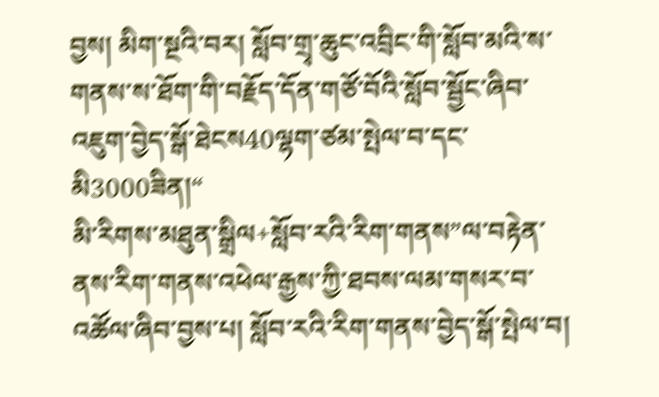བྱས། མིག་སྔའི་བར། སློབ་གྲྭ་ཆུང་འབྲིང་གི་སློབ་མའི་ས་གནས་ས་ཐོག་གི་བརྗོད་དོན་གཙོ་བོའི་སློབ་སྦྱོང་ཞིབ་འཇུག་བྱེད་སྒོ་ཐེངས40ལྷག་ཙམ་སྤེལ་བ་དང་མི3000ཟིན།“
མི་རིགས་མཐུན་སྒྲིལ+སློབ་རའི་རིག་གནས”ལ་བརྟེན་ནས་རིག་གནས་འཕེལ་རྒྱས་ཀྱི་ཐབས་ལམ་གསར་བ་འཚོལ་ཞིབ་བྱས་པ། སློབ་རའི་རིག་གནས་བྱེད་སྒོ་སྤེལ་བ།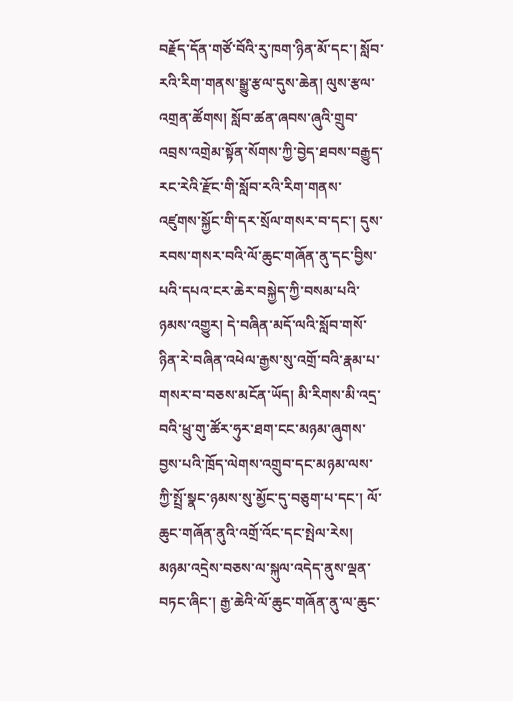བརྗོད་དོན་གཙོ་བོའི་རུ་ཁག་ཉིན་མོ་དང་། སློབ་རའི་རིག་གནས་སྒྱུ་རྩལ་དུས་ཆེན། ལུས་རྩལ་འགྲན་ཚོགས། སློབ་ཚན་ཞབས་ཞུའི་གྲུབ་འབྲས་འགྲེམ་སྟོན་སོགས་ཀྱི་བྱེད་ཐབས་བརྒྱུད་རང་རེའི་རྫོང་གི་སློབ་རའི་རིག་གནས་འཛུགས་སྐྱོང་གི་དར་སྲོལ་གསར་བ་དང་། དུས་རབས་གསར་བའི་ལོ་ཆུང་གཞོན་ནུ་དང་བྱིས་པའི་དཔའ་ངར་ཆེར་བསྐྱེད་ཀྱི་བསམ་པའི་ཉམས་འགྱུར། དེ་བཞིན་མདོ་ལའི་སློབ་གསོ་ཉིན་རེ་བཞིན་འཕེལ་རྒྱས་སུ་འགྲོ་བའི་རྣམ་པ་གསར་བ་བཅས་མངོན་ཡོད། མི་རིགས་མི་འདྲ་བའི་ཕྲུ་གུ་ཚོར་ཧུར་ཐག་ངང་མཉམ་ཞུགས་བྱས་པའི་ཁྲོད་ལེགས་འགྲུབ་དང་མཉམ་ལས་ཀྱི་སྤྲོ་སྣང་ཉམས་སུ་མྱོང་དུ་བཅུག་པ་དང་། ལོ་ཆུང་གཞོན་ནུའི་འགྲོ་འོང་དང་སྤེལ་རེས། མཉམ་འདྲེས་བཅས་ལ་སྐུལ་འདེད་ནུས་ལྡན་བཏང་ཞིང་། རྒྱ་ཆེའི་ལོ་ཆུང་གཞོན་ནུ་ལ་ཆུང་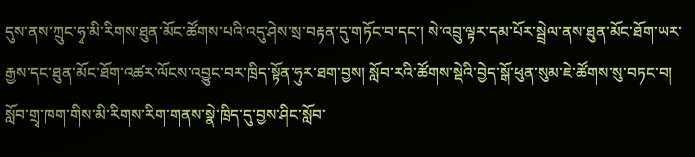དུས་ནས་ཀྲུང་ཧྭ་མི་རིགས་ཐུན་མོང་ཚོགས་པའི་འདུ་ཤེས་སྲ་བརྟན་དུ་གཏོང་བ་དང་། སེ་འབྲུ་ལྟར་དམ་པོར་སྦྲེལ་ནས་ཐུན་མོང་ཐོག་ཡར་རྒྱས་དང་ཐུན་མོང་ཐོག་འཚར་ལོངས་འབྱུང་བར་ཁྲིད་སྟོན་ཧུར་ཐག་བྱས། སློབ་རའི་ཚོགས་སྡེའི་བྱེད་སྒོ་ཕུན་སུམ་ཇེ་ཚོགས་སུ་བཏང་བ། སློབ་གྲྭ་ཁག་གིས་མི་རིགས་རིག་གནས་སྣེ་ཁྲིད་དུ་བྱས་ཤིང་སློབ་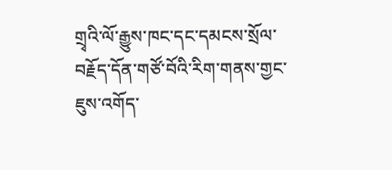གྲྭའི་ལོ་རྒྱུས་ཁང་དང་དམངས་སྲོལ་བརྗོད་དོན་གཙོ་བོའི་རིག་གནས་གྱང་ཇུས་འགོད་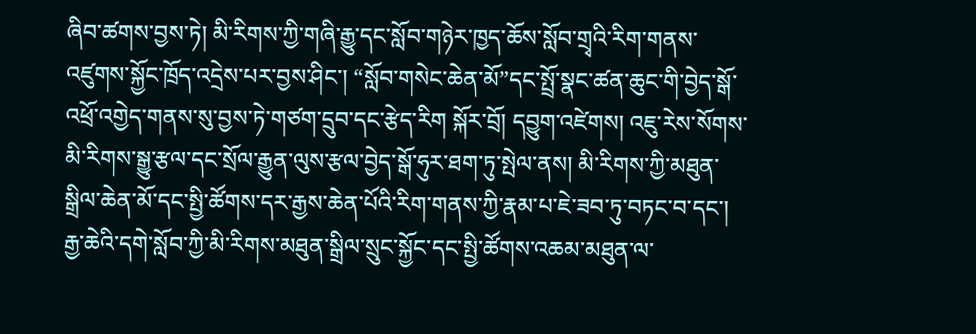ཞིབ་ཚགས་བྱས་ཏེ། མི་རིགས་ཀྱི་གཞི་རྒྱུ་དང་སློབ་གཉེར་ཁྱད་ཆོས་སློབ་གྲྭའི་རིག་གནས་འཛུགས་སྐྱོང་ཁྲོད་འདྲེས་པར་བྱས་ཤིང་། “སློབ་གསེང་ཆེན་མོ”དང་སྤྲོ་སྣང་ཚན་ཆུང་གི་བྱེད་སྒོ་འཕྲོ་འགྱེད་གནས་སུ་བྱས་ཏེ་གཙག་དྲུབ་དང་རྩེད་རིག སྐོར་བྲོ། དབྱུག་འཛེགས། འཇུ་རེས་སོགས་མི་རིགས་སྒྱུ་རྩལ་དང་སྲོལ་རྒྱུན་ལུས་རྩལ་བྱེད་སྒོ་ཧུར་ཐག་ཏུ་སྤེལ་ནས། མི་རིགས་ཀྱི་མཐུན་སྒྲིལ་ཆེན་མོ་དང་སྤྱི་ཚོགས་དར་རྒྱས་ཆེན་པོའི་རིག་གནས་ཀྱི་རྣམ་པ་ཇེ་ཟབ་ཏུ་བཏང་བ་དང་། རྒྱ་ཆེའི་དགེ་སློབ་ཀྱི་མི་རིགས་མཐུན་སྒྲིལ་སྲུང་སྐྱོང་དང་སྤྱི་ཚོགས་འཆམ་མཐུན་ལ་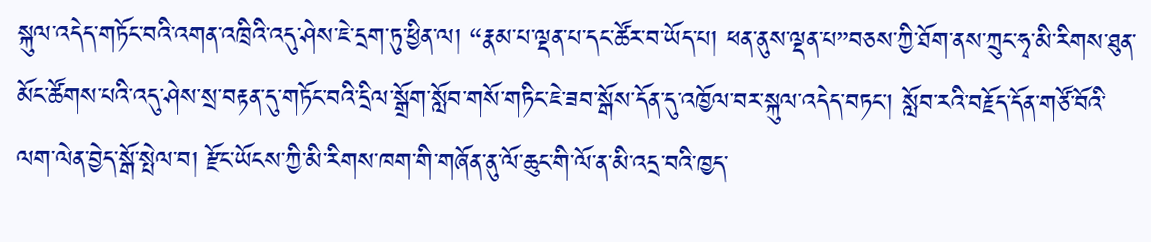སྐུལ་འདེད་གཏོང་བའི་འགན་འཁྲིའི་འདུ་ཤེས་ཇེ་དྲག་ཏུ་ཕྱིན་ལ། “རྣམ་པ་ལྡན་པ་དང་ཚོར་བ་ཡོད་པ། ཕན་ནུས་ལྡན་པ”བཅས་ཀྱི་ཐོག་ནས་ཀྲུང་ཧྭ་མི་རིགས་ཐུན་མོང་ཚོགས་པའི་འདུ་ཤེས་སྲ་བརྟན་དུ་གཏོང་བའི་དྲིལ་སྒྲོག་སློབ་གསོ་གཏིང་ཇེ་ཟབ་སྒོས་དོན་དུ་འཁྱོལ་བར་སྐུལ་འདེད་བཏང་། སློབ་རའི་བརྗོད་དོན་གཙོ་བོའི་ལག་ལེན་བྱེད་སྒོ་སྤེལ་བ། རྫོང་ཡོངས་ཀྱི་མི་རིགས་ཁག་གི་གཞོན་ནུ་ལོ་ཆུང་གི་ལོ་ན་མི་འདྲ་བའི་ཁྱད་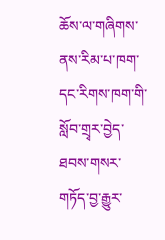ཆོས་ལ་གཞིགས་ནས་རིམ་པ་ཁག་དང་རིགས་ཁག་གི་སློབ་གྲྭར་བྱེད་ཐབས་གསར་གཏོད་བྱ་རྒྱུར་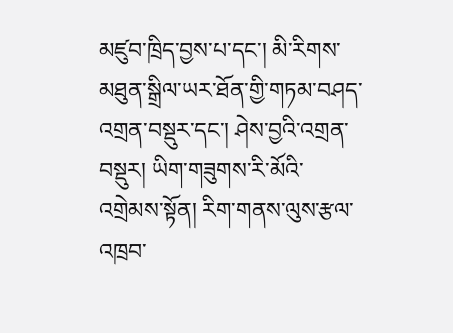མཛུབ་ཁྲིད་བྱས་པ་དང་། མི་རིགས་མཐུན་སྒྲིལ་ཡར་ཐོན་གྱི་གཏམ་བཤད་འགྲན་བསྡུར་དང་། ཤེས་བྱའི་འགྲན་བསྡུར། ཡིག་གཟུགས་རི་མོའི་འགྲེམས་སྟོན། རིག་གནས་ལུས་རྩལ་འཁྲབ་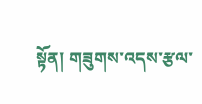སྟོན། གཟུགས་འདས་རྩལ་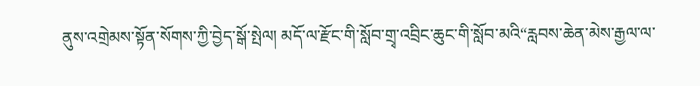ནུས་འགྲེམས་སྟོན་སོགས་ཀྱི་བྱེད་སྒོ་སྤེལ། མདོ་ལ་རྫོང་གི་སློབ་གྲྭ་འབྲིང་ཆུང་གི་སློབ་མའི“རླབས་ཆེན་མེས་རྒྱལ་ལ་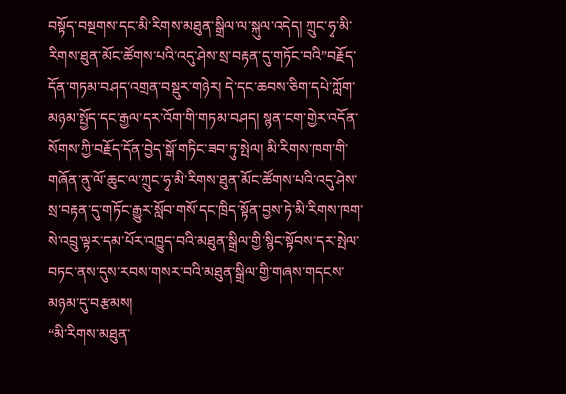བསྟོད་བསྔགས་དང་མི་རིགས་མཐུན་སྒྲིལ་ལ་སྐུལ་འདེད། ཀྲུང་ཧྭ་མི་རིགས་ཐུན་མོང་ཚོགས་པའི་འདུ་ཤེས་སྲ་བརྟན་དུ་གཏོང་བའི”བརྗོད་དོན་གཏམ་བཤད་འགྲན་བསྡུར་གཉེར། དེ་དང་ཆབས་ཅིག་དཔེ་ཀློག་མཉམ་སྤྱོད་དང་རྒྱལ་དར་འོག་གི་གཏམ་བཤད། སྙན་ངག་གྱེར་འདོན་སོགས་ཀྱི་བརྗོད་དོན་བྱེད་སྒོ་གཏིང་ཟབ་ཏུ་སྤེལ། མི་རིགས་ཁག་གི་གཞོན་ནུ་ལོ་ཆུང་ལ་ཀྲུང་ཧྭ་མི་རིགས་ཐུན་མོང་ཚོགས་པའི་འདུ་ཤེས་སྲ་བརྟན་དུ་གཏོང་རྒྱུར་སློབ་གསོ་དང་ཁྲིད་སྟོན་བྱས་ཏེ་མི་རིགས་ཁག་སེ་འབྲུ་ལྟར་དམ་པོར་འཁྱུད་བའི་མཐུན་སྒྲིལ་གྱི་སྙིང་སྟོབས་དར་སྤེལ་བཏང་ནས་དུས་རབས་གསར་བའི་མཐུན་སྒྲིལ་གྱི་གཞས་གདངས་མཉམ་དུ་བརྩམས།
“མི་རིགས་མཐུན་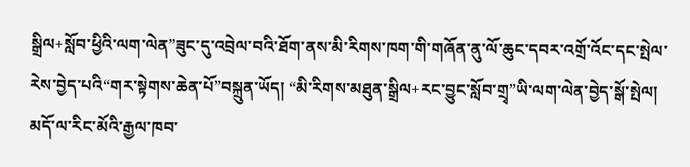སྒྲིལ+སློབ་ཕྱིའི་ལག་ལེན”ཟུང་དུ་འབྲེལ་བའི་ཐོག་ནས་མི་རིགས་ཁག་གི་གཞོན་ནུ་ལོ་ཆུང་དབར་འགྲོ་འོང་དང་སྤེལ་རེས་བྱེད་པའི“གར་སྟེགས་ཆེན་པོ”བསྐྲུན་ཡོད། “མི་རིགས་མཐུན་སྒྲིལ+རང་བྱུང་སློབ་གྲྭ”ཡི་ལག་ལེན་བྱེད་སྒོ་སྤེལ། མདོ་ལ་རིང་མོའི་རྒྱལ་ཁབ་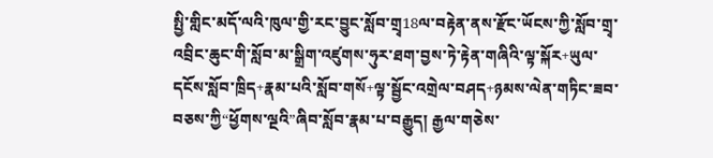སྤྱི་གླིང་མདོ་ལའི་ཁུལ་གྱི་རང་བྱུང་སློབ་གྲྭ18ལ་བརྟེན་ནས་རྫོང་ཡོངས་ཀྱི་སློབ་གྲྭ་འབྲིང་ཆུང་གི་སློབ་མ་སྒྲིག་འཛུགས་ཧུར་ཐག་བྱས་ཏེ་རྟེན་གཞིའི་ལྟ་སྐོར+ཡུལ་དངོས་སློབ་ཁྲིད+རྣམ་པའི་སློབ་གསོ+ལྟ་སྦྱོང་འགྲེལ་བཤད+ཉམས་ལེན་གཏིང་ཟབ་བཅས་ཀྱི“ཕྱོགས་ལྔའི”ཞིབ་སློབ་རྣམ་པ་བརྒྱུད། རྒྱལ་གཅེས་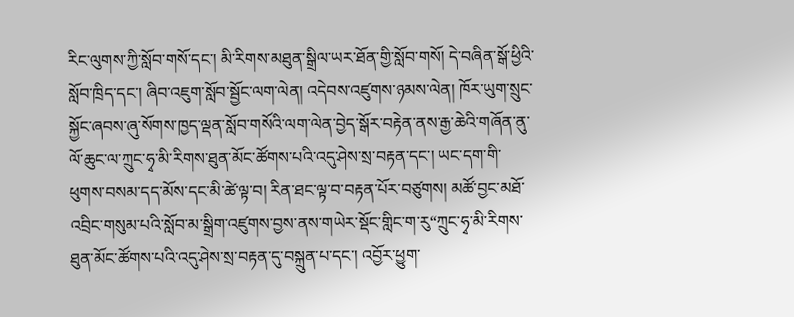རིང་ལུགས་ཀྱི་སློབ་གསོ་དང་། མི་རིགས་མཐུན་སྒྲིལ་ཡར་ཐོན་གྱི་སློབ་གསོ། དེ་བཞིན་སྒོ་ཕྱིའི་སློབ་ཁྲིད་དང་། ཞིབ་འཇུག་སློབ་སྦྱོང་ལག་ལེན། འདེབས་འཛུགས་ཉམས་ལེན། ཁོར་ཡུག་སྲུང་སྐྱོང་ཞབས་ཞུ་སོགས་ཁྱད་ལྡན་སློབ་གསོའི་ལག་ལེན་བྱེད་སྒོར་བརྟེན་ནས་རྒྱ་ཆེའི་གཞོན་ནུ་ལོ་ཆུང་ལ་ཀྲུང་ཧྭ་མི་རིགས་ཐུན་མོང་ཚོགས་པའི་འདུ་ཤེས་སྲ་བརྟན་དང་། ཡང་དག་གི་ཕུགས་བསམ་དད་མོས་དང་མི་ཚེ་ལྟ་བ། རིན་ཐང་ལྟ་བ་བརྟན་པོར་བཙུགས། མཚོ་བྱང་མཐོ་འབྲིང་གསུམ་པའི་སློབ་མ་སྒྲིག་འཛུགས་བྱས་ནས་གཡེར་སྡོང་གླིང་ག་རུ“ཀྲུང་ཧྭ་མི་རིགས་ཐུན་མོང་ཚོགས་པའི་འདུ་ཤེས་སྲ་བརྟན་དུ་བསྐྲུན་པ་དང་། འབྱོར་ཕྱུག་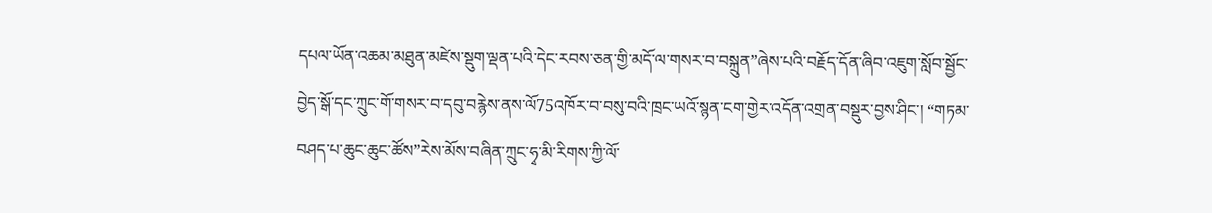དཔལ་ཡོན་འཆམ་མཐུན་མཛེས་སྡུག་ལྡན་པའི་དེང་རབས་ཅན་གྱི་མདོ་ལ་གསར་བ་བསྐྲུན”ཞེས་པའི་བརྗོད་དོན་ཞིབ་འཇུག་སློབ་སྦྱོང་བྱེད་སྒོ་དང་ཀྲུང་གོ་གསར་བ་དབུ་བརྙེས་ནས་ལོ75འཁོར་བ་བསུ་བའི་ཁྲང་ཡའོ་སྙན་ངག་གྱེར་འདོན་འགྲན་བསྡུར་བྱས་ཤིང་། “གཏམ་བཤད་པ་ཆུང་ཆུང་ཚོས”རེས་མོས་བཞིན་ཀྲུང་ཧྭ་མི་རིགས་ཀྱི་ལོ་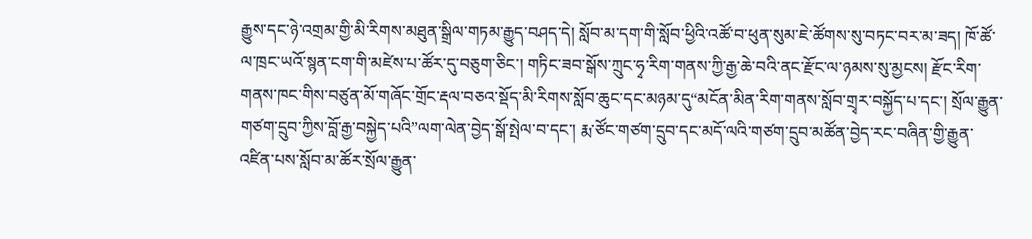རྒྱུས་དང་ཉེ་འགྲམ་གྱི་མི་རིགས་མཐུན་སྒྲིལ་གཏམ་རྒྱུད་བཤད་དེ། སློབ་མ་དག་གི་སློབ་ཕྱིའི་འཚོ་བ་ཕུན་སུམ་ཇེ་ཚོགས་སུ་བཏང་བར་མ་ཟད། ཁོ་ཚོ་ལ་ཁྲང་ཡའོ་སྙན་ངག་གི་མཛེས་པ་ཚོར་དུ་བཅུག་ཅིང་། གཏིང་ཟབ་སྒོས་ཀྲུང་ཧྭ་རིག་གནས་ཀྱི་རྒྱ་ཆེ་བའི་ནང་རྫོང་ལ་ཉམས་སུ་མྱངས། རྫོང་རིག་གནས་ཁང་གིས་བཙུན་མོ་གཞོང་གྲོང་རྡལ་བཅའ་སྡོད་མི་རིགས་སློབ་ཆུང་དང་མཉམ་དུ“མངོན་མིན་རིག་གནས་སློབ་གྲྭར་བསྐྱོད་པ་དང་། སྲོལ་རྒྱུན་གཙག་དྲུབ་ཀྱིས་བློ་རྒྱ་བསྐྱེད་པའི”ལག་ལེན་བྱེད་སྒོ་སྤེལ་བ་དང་། རྨ་ཙོང་གཙག་དྲུབ་དང་མདོ་ལའི་གཙག་དྲུབ་མཚོན་བྱེད་རང་བཞིན་གྱི་རྒྱུན་འཛིན་པས་སློབ་མ་ཚོར་སྲོལ་རྒྱུན་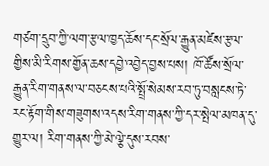གཙག་དྲུབ་ཀྱི་ལག་རྩལ་ཁྱད་ཆོས་དང་སྲོལ་རྒྱུན་མཛེས་རྩལ་གྱིས་མི་རིགས་གྱོན་ཆས་དབྱེ་འབྱེད་བྱས་པས། ཁོ་ཚོས་སྲོལ་རྒྱུན་རིག་གནས་ལ་བཅངས་པའི་སྤྲོ་སེམས་རབ་ཏུ་བསླངས་ཏེ་རང་རྟོག་གིས་གཟུགས་འདས་རིག་གནས་ཀྱི་དར་སྤེལ་མཁན་དུ་གྱུར་ལ། རིག་གནས་ཀྱི་མེ་ལྕེ་དུས་རབས་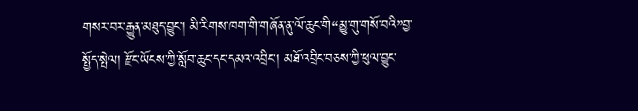གསར་བར་རྒྱུན་མཐུད་བྱུང་། མི་རིགས་ཁག་གི་གཞོན་ནུ་ལོ་ཆུང་གི“མྱུ་གུ་གསོ་བའི”བྱ་སྤྱོད་སྤེལ། རྫོང་ཡོངས་ཀྱི་སློབ་ཆུང་དང་དམའ་འབྲིང་། མཐོ་འབྲིང་བཅས་ཀྱི་ཕུལ་བྱུང་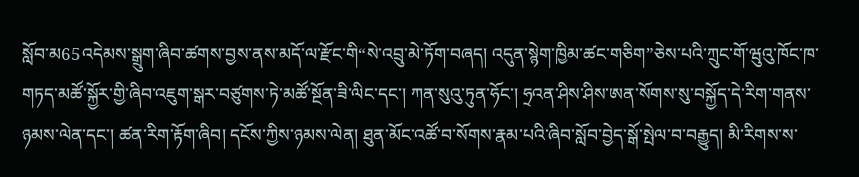སློབ་མ65འདེམས་སྒྲུག་ཞིབ་ཚགས་བྱས་ནས་མདོ་ལ་རྫོང་གི“སེ་འབྲུ་མེ་ཏོག་བཞད། འདུན་སྙེག་ཁྱིམ་ཚང་གཅིག”ཅེས་པའི་ཀྲུང་གོ་ཝུའུ་ཁོང་ཁ་གཏད་མཚོ་སྐྱོར་གྱི་ཞིབ་འཇུག་སྒར་བཙུགས་ཏེ་མཚོ་སྔོན་ཟི་ལིང་དང་། ཀན་སུའུ་ཏུན་ཧོང་། ཧྲའན་ཤིས་ཤིས་ཨན་སོགས་སུ་བསྐྱོད་དེ་རིག་གནས་ཉམས་ལེན་དང་། ཚན་རིག་རྟོག་ཞིབ། དངོས་ཀྱིས་ཉམས་ལེན། ཐུན་མོང་འཚོ་བ་སོགས་རྣམ་པའི་ཞིབ་སློབ་བྱེད་སྒོ་སྤེལ་བ་བརྒྱུད། མི་རིགས་ས་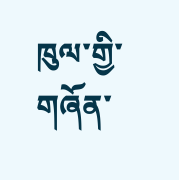ཁུལ་གྱི་གཞོན་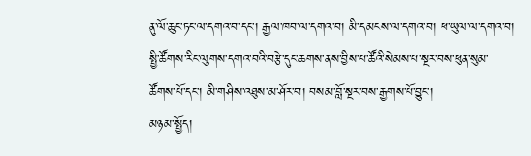ནུ་ལོ་ཆུང་ཏང་ལ་དགའ་བ་དང་། རྒྱལ་ཁབ་ལ་དགའ་བ། མི་དམངས་ལ་དགའ་བ། ཕ་ཡུལ་ལ་དགའ་བ། སྤྱི་ཚོགས་རིང་ལུགས་དགའ་བའི་བརྩེ་དུང་ཆགས་ནས་བྱིས་པ་ཚོའི་སེམས་པ་སྔར་བས་ཕུན་སུམ་ཚོགས་པོ་དང་། མི་གཤིས་འཐུས་མ་ཤོར་བ། བསམ་བློ་སྔར་བས་རྒྱགས་པོ་བྱུང་།
མཉམ་སྤྱོད།